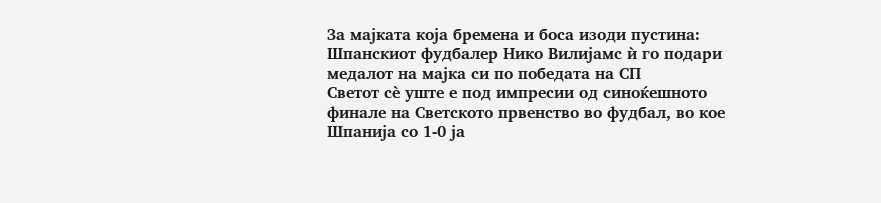За мајката која бремена и боса изоди пустина: Шпанскиот фудбалер Нико Вилијамс ѝ го подари медалот на мајка си по победата на СП
Светот сè уште е под импресии од синоќешното финале на Светското првенство во фудбал, во кое Шпанија со 1-0 ја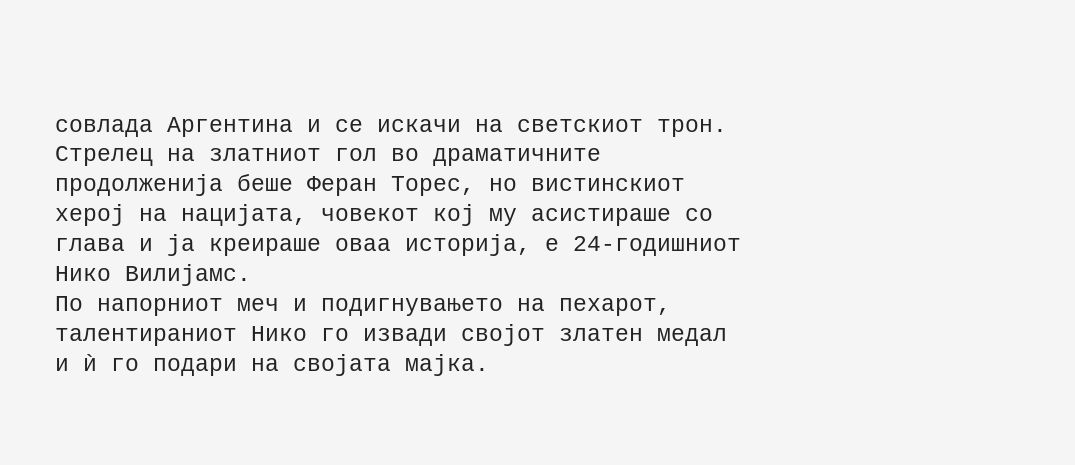совлада Аргентина и се искачи на светскиот трон. Стрелец на златниот гол во драматичните продолженија беше Феран Торес, но вистинскиот херој на нацијата, човекот кој му асистираше со глава и ја креираше оваа историја, е 24-годишниот Нико Вилијамс.
По напорниот меч и подигнувањето на пехарот, талентираниот Нико го извади својот златен медал и ѝ го подари на својата мајка.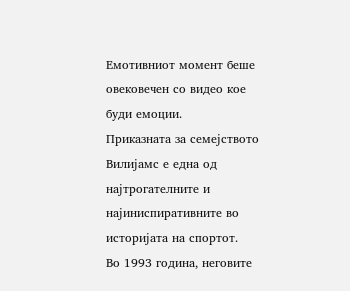Емотивниот момент беше овековечен со видео кое буди емоции.
Приказната за семејството Вилијамс е една од најтрогателните и најиниспиративните во историјата на спортот.
Во 1993 година, неговите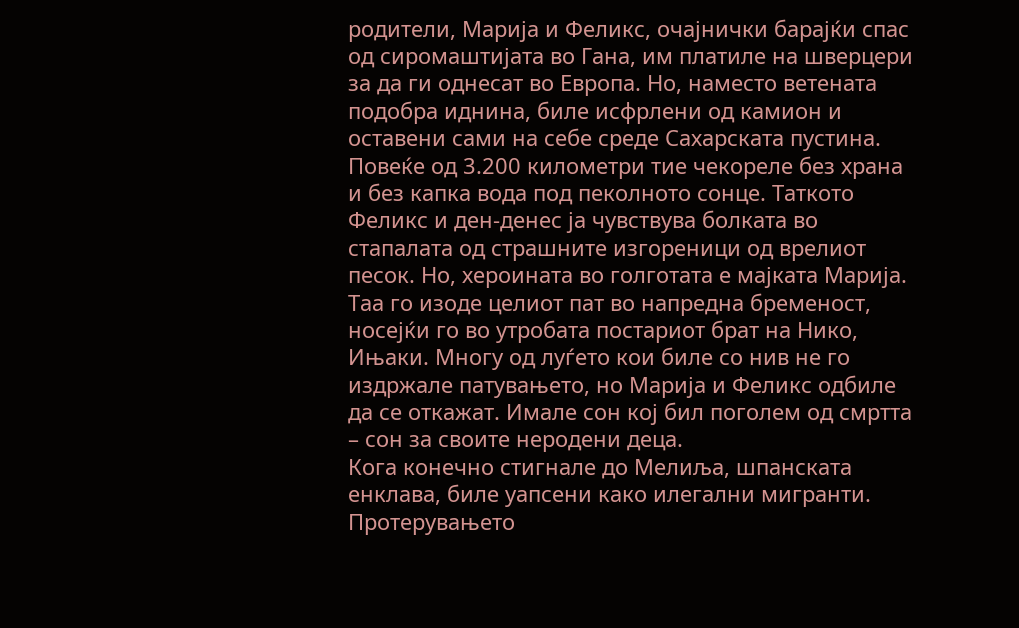родители, Марија и Феликс, очајнички барајќи спас од сиромаштијата во Гана, им платиле на шверцери за да ги однесат во Европа. Но, наместо ветената подобра иднина, биле исфрлени од камион и оставени сами на себе среде Сахарската пустина.
Повеќе од 3.200 километри тие чекореле без храна и без капка вода под пеколното сонце. Таткото Феликс и ден-денес ја чувствува болката во стапалата од страшните изгореници од врелиот песок. Но, хероината во голготата е мајката Марија. Таа го изоде целиот пат во напредна бременост, носејќи го во утробата постариот брат на Нико, Ињаки. Многу од луѓето кои биле со нив не го издржале патувањето, но Марија и Феликс одбиле да се откажат. Имале сон кој бил поголем од смртта – сон за своите неродени деца.
Кога конечно стигнале до Мелиља, шпанската енклава, биле уапсени како илегални мигранти. Протерувањето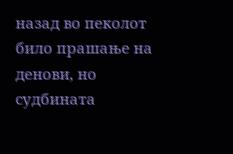назад во пеколот било прашање на денови, но судбината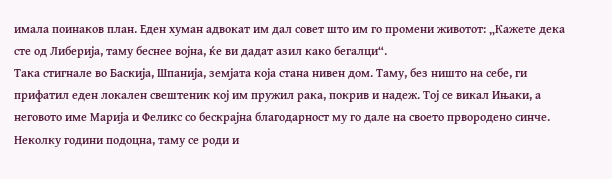имала поинаков план. Еден хуман адвокат им дал совет што им го промени животот: „Кажете дека сте од Либерија, таму беснее војна, ќе ви дадат азил како бегалци“.
Така стигнале во Баскија, Шпанија, земјата која стана нивен дом. Таму, без ништо на себе, ги прифатил еден локален свештеник кој им пружил рака, покрив и надеж. Тој се викал Ињаки, а неговото име Марија и Феликс со бескрајна благодарност му го дале на своето првородено синче. Неколку години подоцна, таму се роди и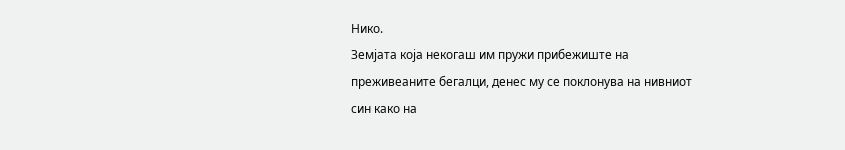Нико.
Земјата која некогаш им пружи прибежиште на преживеаните бегалци, денес му се поклонува на нивниот син како на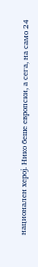национален херој. Нико беше европски, а сега, на само 24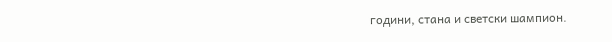години, стана и светски шампион.